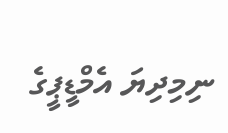ނިމިދިޔަ އެމްޑީޕީގެ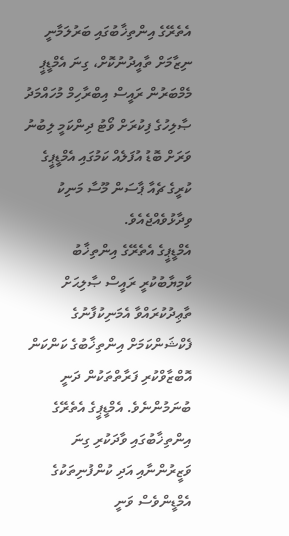އެތެރޭގެ އިންތިޚާބުގައި ބަރުލަމާނީ ނިޒާމަށް ތާއީދުނުކޮށް، ގިނަ އެމްޑީޕީ މެމްބަރުން ރައީސް އިބްރާހިމް މުހައްމަދު ޞާލިހުގެ ފިކުރަށް ވޯޓު ދިންކަމީ ލިބުނު ވަރަށް ބޮޑު އުފަލެއް ކަމުގައި އެމްޑީޕީގެ ކުރީގެ ޗެއާ ޕާސަން މޫސާ މަނިކު ވިދާޅުވެއްޖެއެވެ.
އެމްޑީޕީގެ އެތެރޭގެ އިންތިޚާބު ކާމިޔާބުކުރީ ރައީސް ޞާލިޙަށް ތާޢިދުކުރައްވާ އެމަނިކުފާނުގެ ފެކްޝަންކަމަށް އިންތިޚާބުގެ ކަންކަން އޮބްޒާވްކުރި ފަރާތްތަކުން ދަނީ ބުނަމުންނެވެ. އެމްޑީޕީގެ އެތެރޭގެ އިންތިޚާބުގައި ވާދަކުރި ގިނަ ވަޒީރުންނާއި އަދި ކުންފުނިތަކުގެ އެމްޑީންވެސް ވަނީ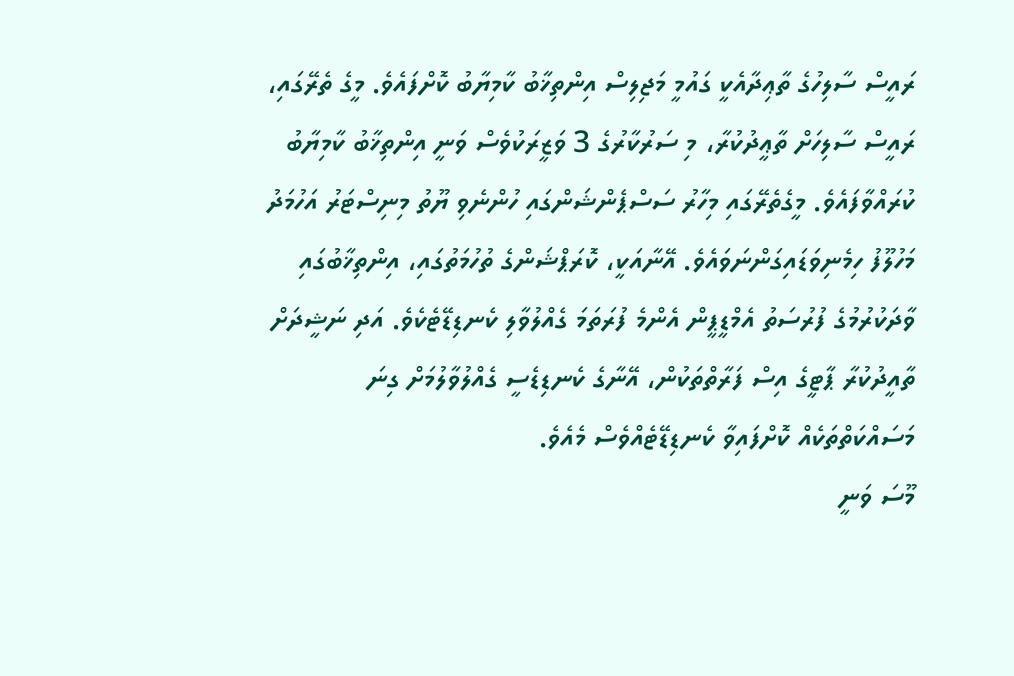ރައީސް ސާލިހުގެ ތާޢިދާއެކީ ގައުމީ މަޖިލިސް އިންތިޚާބު ކާމިޔާބު ކޮށްފައެވެ. މީގެ ތެރޭގައި، ރައީސް ސާލިހަށް ތާޢީދުކުރާ، މި ސަރުކާރުގެ 3 ވަޒީރަކުވެސް ވަނީ އިންތިޚާބު ކާމިޔާބު ކުރައްވާފައެވެ. މީގެތެރޭގައި މިހާރު ސަސްޕެންޝަންގައި ހުންނެވި ޔޫތު މިނިސްޓަރު އަހުމަދު މަހުލޫފު ހިމެނިވަޑައިގަންނަވައެވެ. އޭނާއަކީ، ކޮރަޕްޝަންގެ ތުހުމަތުގައި، އިންތިޚާބުގައި ވާދަކުރުމުގެ ފުރުސަތު އެމްޑީޕީން އެންމެ ފުރަތަމަ ގެއްލުވާލި ކެނޑިޑޭޓެކެވެ. އަދި ނަޝީދަށް ތާއީދުކުރާ ޕާޓީގެ އިސް ފަރާތްތަކުން، އޭނާގެ ކެނޑިޑެސީ ގެއްލުވާލުމަށް ގިނަ މަސައްކަތްތަކެއް ކޮށްފައިވާ ކެނޑިޑޭޓެއްވެސް މެއެވެ.
މޫސަ ވަނީ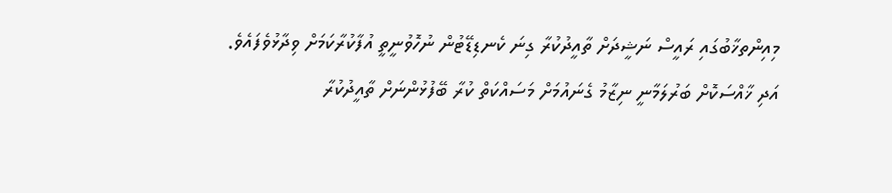މިއިންތޚާބުގައި ރައީސް ނަޝީދަށް ތާއީދުކުރާ ގިނަ ކެނޑިޑޭޓުން ނުހޮވުނީތީ އުފާކުރާކަމަށް ވިދާޅުވެފައެވެ. އަދި ޚާއްސަކޮށް ބަރުލަމާނީ ނިޒާމު ގެނައުމަށް މަސައްކަތް ކުރާ ބޭފުޅުންނަށް ތާއީދުކުރާ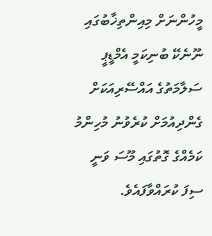މީހުންނަށް މިއިންތިޚާބުގައި ނޫނެކޭ ބުނިކަމީ އެމްޑީޕީ ސަލާމަތުގެ އައްސޭރިއަކަށް ގެންދިއުމަށް ކުރެވުނު މުހިންމު ކަމެއްގެ ގޮތުގައި މޫސަ ވަނީ ސިފަ ކުރައްވާފައެވެ.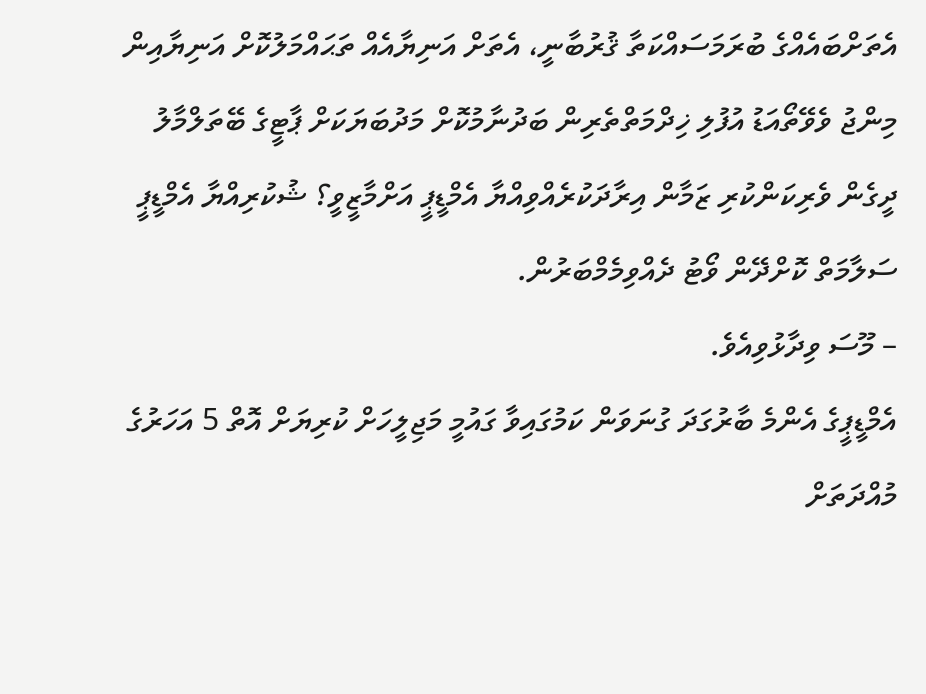އެތަށްބައެއްގެ ބުރަމަސައްކަތާ ޤުރުބާނީ، އެތަށް އަނިޔާއެއް ތަޙައްމަލުކޮށް އަނިޔާއިން މިންޖު ވެވޭތޯއަޑު އުފުލި ޚިދްމަތްތެރިން ބަދުނާމުކޮށް މަދުބަޔަކަށް ޕާޓީގެ ބޭތަލްމާލު ދީގެން ވެރިކަންކުރި ޒަމާން އިރާދަކުރެއްވިއްޔާ އެމްޑީޕީ އަށްމާޒީވީ؟ ޝުކުރިއްޔާ އެމްޑީޕީ ސަލާމަތް ކޮށްދޭން ވޯޓު ދެއްވިމެމްބަރުން.
– މޫސަ ވިދާޅުވިއެވެ.
އެމްޑީޕީގެ އެންމެ ބާރުގަދަ ގުނަވަން ކަމުގައިވާ ގައުމީ މަޖިލީހަށް ކުރިޔަށް އޮތް 5 އަހަރުގެ މުއްދަތަށް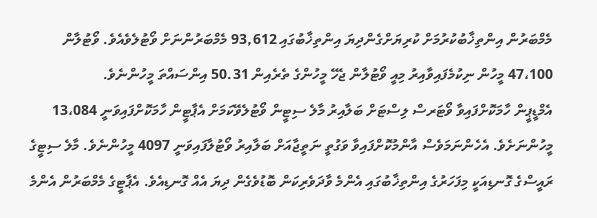މެމްބަރުން އިންތިޚާބުކުރުމަށް ކުރިޔަށްގެންދިޔަ އިންތިޚާބުގައި 93,612 މެމްބަރުންނަށް ވޯޓުލެވެއެވެ. ވޯޓުލާން 47،100 މީހުން ނިކުމެފައިވާއިރު މިއީ ވޯޓުލާން ޖެހޭ މީހުންގެ ތެރެއިން 50.31 އިންސައްތަ މީހުންނެވެ.
އެމްޑީޕީން ހާމަކޮށްފައިވާ ވޯޓަރސް ލިސްޓަށް ބަލާއިރު މާލެ ސިޓީން ވޯޓުލެވޭކަމަށް އެޕާޓީން ހާމަކޮށްފައިވަނީ 13،084 މީހުންނަށެވެ. އެހެންނަމަވެސް އާންމުކޮށްފައިވާ ވަގުތީ ނަތީޖާއަށް ބަލާއިރު ވޯޓުލާފައިވަނީ 4097 މީހުންނެވެ. މާލެ ސިޓީގެ ރައީސްގެ ގޮނޑިއަކީ މިފަހަރުގެ އިންތިޚާބުގައި އެންމެ ވާދަވެރިކަން ބޮޑުވެގެން ދިޔަ އެއް ގޮނޑިއެވެ. އެޕާޓީގެ މެމްބަރުން އެންމެ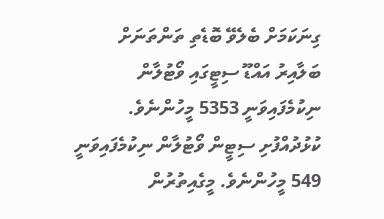ގިނަކަމަށް ބެލެވޭ ބޮޑެތި ތަންތަނަށް ބަލާއިރު އައްޑޫ ސިޓީގައި ވޯޓުލާން ނިކުމެފައިވަނީ 5353 މީހުންނެވެ. ކުޅުދުއްފުށި ސިޓީން ވޯޓުލާން ނިކުމެފައިވަނީ 549 މީހުންނެވެ. މީގެއިތުރުން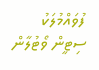ފުވައްމުލަކު ސިޓީން ވޯޓުލާން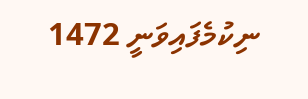ނިކުމެފައިވަނީ 1472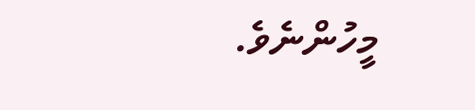މީހުންނެވެ.